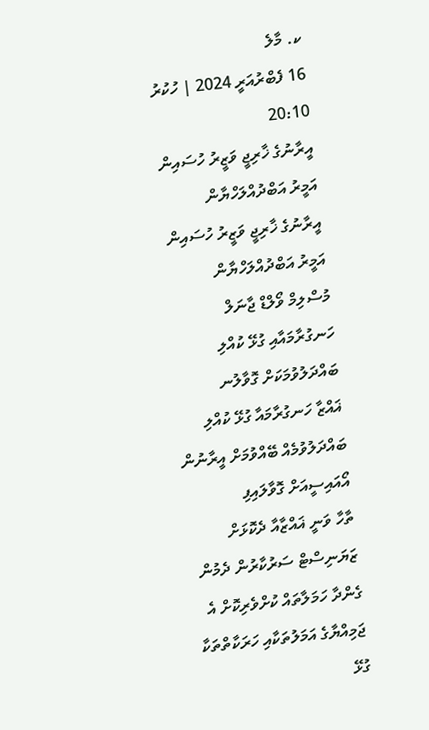ކ. މާލެ
16 ފެބްރުއަރީ 2024 | ހުކުރު 20:10
އީރާނުގެ ޚާރިޖީ ވަޒީރު ހުސައިން އަމީރު އަބްދުއްލަހްޔާން
އީރާނުގެ ޚާރިޖީ ވަޒީރު ހުސައިން އަމީރު އަބްދުއްލަހްޔާން
މުސްލިމް ވޯލްޑް ޖާނަލް
ހަނގުރާމައާއި ގުޅޭ ކުއްލި ބައްދަލުވުމަކަށް ގޮވާލުނ
ޣައްޒާ ހަނގުރާމައާ ގުޅޭ ކުއްލި ބައްދަލުވުމެއް ބޭއްވުމަށް އީރާނުން އޯއައިސީއަށް ގޮވާލައިފި
ތާހާ ވަނީ ޣައްޒާއާ ދެކޮޅަށް ޒަޔަނިސްޓް ސަރުކާރުން ދެމުން ގެންދާ ހަމަލާތައް ކުށްވެރިކޮށް އެ ޖަމިއްޔާގެ އަމަލުތަކާއި ހަރަކާތްތަކާ ގުޅޭ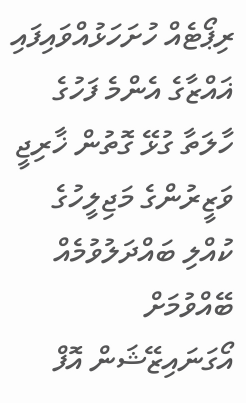ރިޕޯޓެއް ހުށަހަޅުއްވައިފައި
ޣައްޒާގެ އެންމެ ފަހުގެ ހާލަތާ ގުޅޭ ގޮތުން ޚާރިޖީ ވަޒީރުންގެ މަޖިލީހުގެ ކުއްލި ބައްދަލުވުމެއް ބޭއްވުމަށް އޯގަނައިޒޭޝަން އޮފް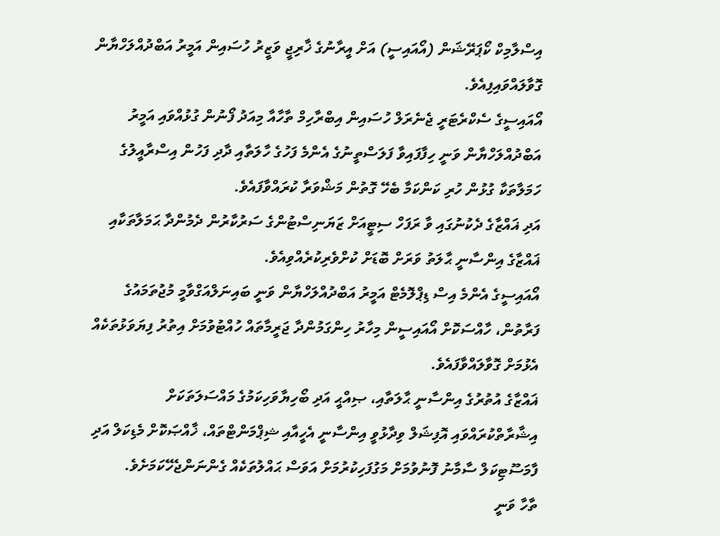އިސްލާމިކް ކޯޕަރޭޝަން (އޯއައިސީ) އަށް އީރާނުގެ ޚާރިޖީ ވަޒީރު ހުސައިން އަމީރު އަބްދުއްލަހްޔާން ގޮވާލައްވައިފިއެވެ.
އޯއައިސީގެ ސެކްރެޓަރީ ޖެނެރަލް ހުސައިން އިބްރާހިމް ތާހާއާ މިއަދު ފޯނުން ގުޅުއްވައި އަމީރު އަބްދުއްލަހްޔާން ވަނީ ހިފާފައިވާ ފަލަސްތީނުގެ އެންމެ ފަހުގެ ހާލަތާއި ދާދި ފަހުން އިސްރާއީލުގެ ހަމަލާތަކާ ގުޅުން ހުރި ކަންކަމާ ބެހޭ ގޮތުން މަޝްވަރާ ކުރައްވާފައެވެ.
އަދި ޣައްޒާގެ ދެކުނުގައި ވާ ރަފަހް ސިޓީއަށް ޒަޔަނިސްޓުންގެ ސަރުކާރުން ދެމުންދާ ޙަމަލާތަކާއި ޣައްޒާގެ އިންސާނީ ޙާލަތު ވަރަށް ބޮޑަށް ކުށްވެރިކުރެއްވިއެވެ.
އޯއައިސީގެ އެންމެ އިސް ޑިޕްލޮމެޓް އަމީރު އަބްދުއްލަހްޔާން ވަނީ ބައިނަލްއަގްވާމީ މުޖުތަމައުގެ ފަރާތުން، ހާއްސަކޮށް އޯއައިސީން މިހާރު ހިންގަމުންދާ ޖަރީމާތައް ހުއްޓުވުމަށް އިތުރު ފިޔަވަޅުތަކެއް އެޅުމަށް ގޮވާލައްވާފައެވެ.
ޣައްޒާގެ އުތުރުގެ އިންސާނީ ޙާލަތާއި، ޞިއްޙީ އަދި ބޯހިޔާވަހިކަމުގެ މައްސަލަތަކަށް އިޝާރާތްކުރައްވައި އޮފިޝަލް ވިދާޅުވީ އިންސާނީ އެހީއާއި ޝިޕްމަންޓްތައް، ޚާއްޞަކޮށް މެޑިކަލް އަދި ފާމަސޫޓިކަލް ސާމާނު ފޮނުވުމަށް މަގުފަހިކުރުމަށް އަވަސް ޙައްލުތަކެއް ގެންނަންޖެހޭކަމަށެވެ.
ތާހާ ވަނީ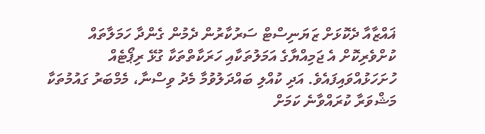ޣައްޒާއާ ދެކޮޅަށް ޒަޔަނިސްޓް ސަރުކާރުން ދެމުން ގެންދާ ހަމަލާތައް ކުށްވެރިކޮށް އެ ޖަމިއްޔާގެ އަމަލުތަކާއި ހަރަކާތްތަކާ ގުޅޭ ރިޕޯޓެއް ހުށަހަޅުއްވައިފައެވެ. އަދި ކުއްލި ބައްދަލުވުމާ މެދު ވިސްނާ، މެމްބަރު ގައުމުތަކާ މަޝްވަރާ ކުރައްވާނެ ކަމަށް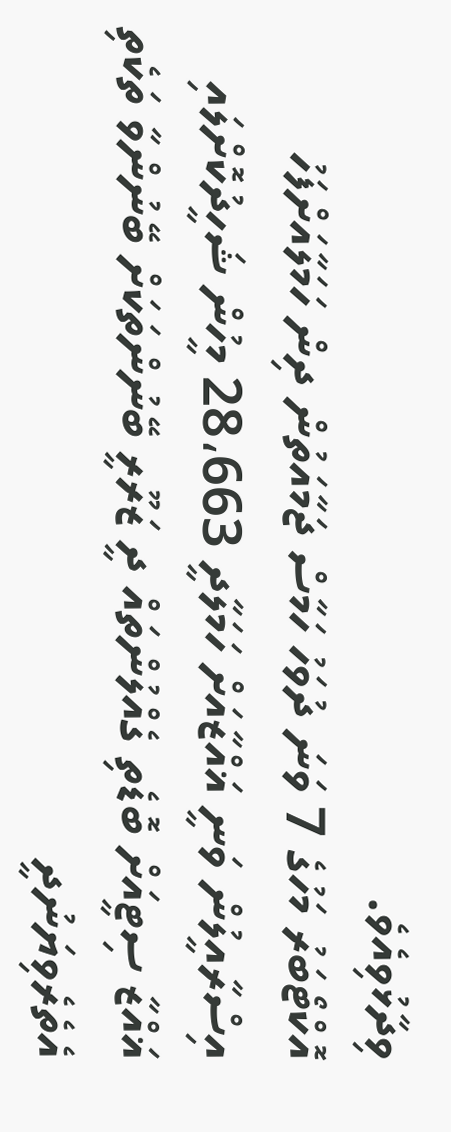ވިދާޅުވިއެވެ.
އޮކްޓޯބަރު މަހުގެ 7 ވަނަ ދުވަހު ހަމާސް ޖަމާއަތުން ދިން ހަމަލާއަށްފަހު އިސްރާއީލުން ވަނީ ޣައްޒާއަށް ހަމަލާދީ 28،663 މީހުން ޝަހީދުކޮށްލައި ޣައްޒާ ސިޓީއަށް ބޮޑެތި ގެއްލުންތައް ދީ ޒަރޫރީ ބޭނުންތަކަށް ބޭނުންވާ ތަކެތި އެތެރެވިޔަނުދީ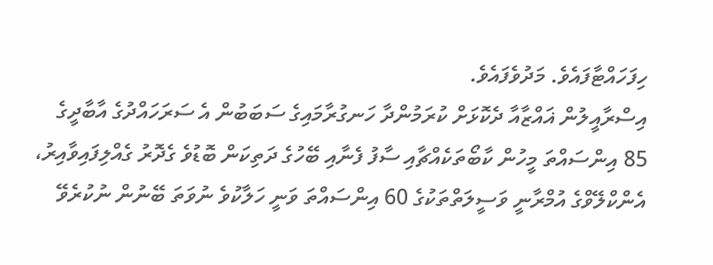ހިފަހައްޓާފައެވެ. މަދުވެފައެވެ.
އިސްރާއީލުން ޣައްޒާއާ ދެކޮޅަށް ކުރަމުންދާ ހަނގުރާމައިގެ ސަބަބުން އެ ސަރަހައްދުގެ އާބާދީގެ 85 އިންސައްތަ މީހުން ކާބޯތަކެއްޗާއި ސާފު ފެނާއި ބޭހުގެ ދަތިކަން ބޮޑުވެ ގެދޮރު ގެއްލިފައިވާއިރު، އެންކްލޭވްގެ އުމްރާނީ ވަސީލަތްތަކުގެ 60 އިންސައްތަ ވަނީ ހަލާކުވެ ނުވަތަ ބޭނުން ނުކުރެވޭ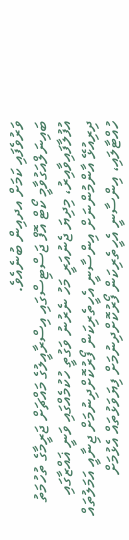ވަރުވެފައި ކަމަށް އދއިން ބުނެއެވެ.
ބައިނަލްއަގުވާމީ ކޯޓް އޮފް ޖަސްޓިސްގައި އިސްރާއީލުގެ މައްޗަށް ޖަރީމާގެ ތުހުމަތު އުފުލާފައިވާއިރު، މިދިޔަ ޖެނުއަރީ މަހު ނެރުނު ވަގުތީ ހުކުމެއްގައި ވަނީ ޣައްޒާގައި ދިރިއުޅޭ އާންމުންނަށް އިންސާނީ އެހީތެރިކަން ފޯރުކޮށްދިނުމަށް ޖިނާއީ އަމަލުތައް ހުއްޓާލައި، އިންސާނީ އެހީތެރިކަން ފޯރުކޮށްދިނުމަށް ފިޔަވަޅުތައް އެޅުމަށް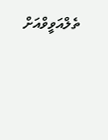ތެލްއަވީވްއަށް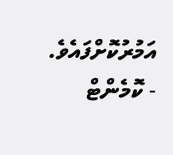އަމުރުކޮށްފައެވެ.
- ކޮމެންޓް